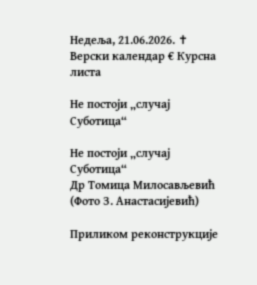Недеља, 21.06.2026. ✝ Верски календар € Курсна листа

Не постоји „случај Суботица“

Не постоји „случај Суботица“
Др Томица Милосављевић (Фото З. Анастасијевић)

Приликом реконструкције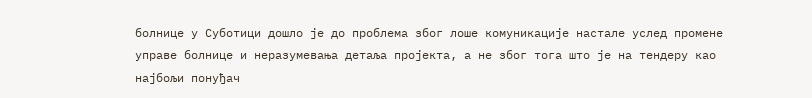болнице у Суботици дошло је до проблема због лоше комуникације настале услед промене управе болнице и неразумевања детаља пројекта, а не због тога што је на тендеру као најбољи понуђач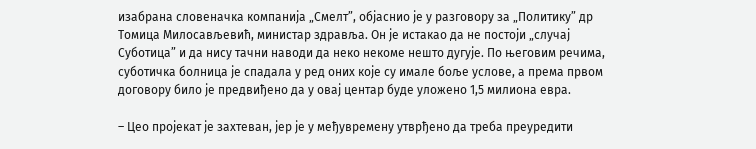изабрана словеначка компанија „Смелт”, објаснио је у разговору за „Политику” др Томица Милосављевић, министар здравља. Он је истакао да не постоји „случај Суботица” и да нису тачни наводи да неко некоме нешто дугује. По његовим речима, суботичка болница је спадала у ред оних које су имале боље услове, а према првом договору било је предвиђено да у овај центар буде уложено 1,5 милиона евра.

– Цео пројекат је захтеван, јер је у међувремену утврђено да треба преуредити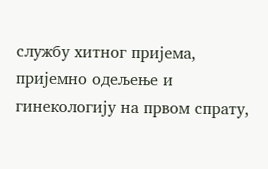службу хитног пријема, пријемно одељење и гинекологију на првом спрату,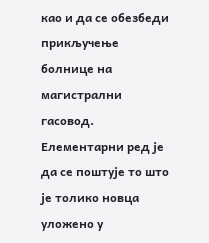као и да се обезбеди прикључење болнице на магистрални гасовод. Елементарни ред је да се поштује то што је толико новца уложено у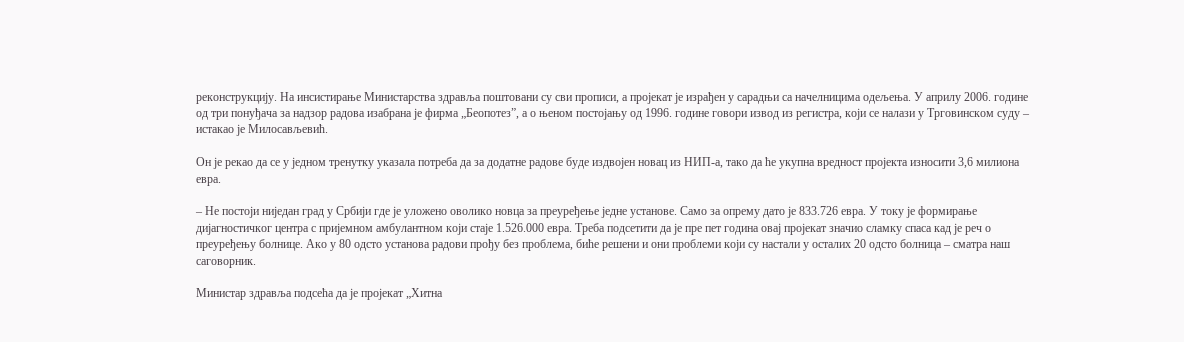реконструкцију. На инсистирање Министарства здравља поштовани су сви прописи, а пројекат је израђен у сарадњи са начелницима одељења. У априлу 2006. године од три понуђача за надзор радова изабрана је фирма „Беопотез”, а о њеном постојању од 1996. године говори извод из регистра, који се налази у Трговинском суду – истакао је Милосављевић.

Он је рекао да се у једном тренутку указала потреба да за додатне радове буде издвојен новац из НИП-а, тако да ће укупна вредност пројекта износити 3,6 милиона евра.

– Не постоји ниједан град у Србији где је уложено оволико новца за преуређење једне установе. Само за опрему дато је 833.726 евра. У току је формирање дијагностичког центра с пријемном амбулантном који стаје 1.526.000 евра. Треба подсетити да је пре пет година овај пројекат значио сламку спаса кад је реч о преуређењу болнице. Ако у 80 одсто установа радови прођу без проблема, биће решени и они проблеми који су настали у осталих 20 одсто болница – сматра наш саговорник.

Министар здравља подсећа да је пројекат „Хитна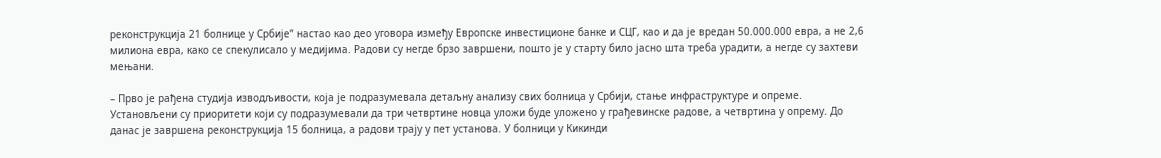реконструкција 21 болнице у Србије” настао као део уговора између Европске инвестиционе банке и СЦГ, као и да је вредан 50.000.000 евра, а не 2,6 милиона евра, како се спекулисало у медијима. Радови су негде брзо завршени, пошто је у старту било јасно шта треба урадити, а негде су захтеви мењани.

– Прво је рађена студија изводљивости, која је подразумевала детаљну анализу свих болница у Србији, стање инфраструктуре и опреме. Установљени су приоритети који су подразумевали да три четвртине новца уложи буде уложено у грађевинске радове, а четвртина у опрему. До данас је завршена реконструкција 15 болница, а радови трају у пет установа. У болници у Кикинди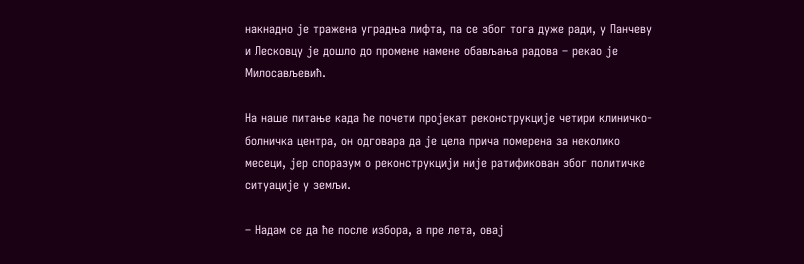накнадно је тражена уградња лифта, па се због тога дуже ради, у Панчеву и Лесковцу је дошло до промене намене обављања радова – рекао је Милосављевић.

На наше питање када ће почети пројекат реконструкције четири клиничко-болничка центра, он одговара да је цела прича померена за неколико месеци, јер споразум о реконструкцији није ратификован због политичке ситуације у земљи.

– Надам се да ће после избора, а пре лета, овај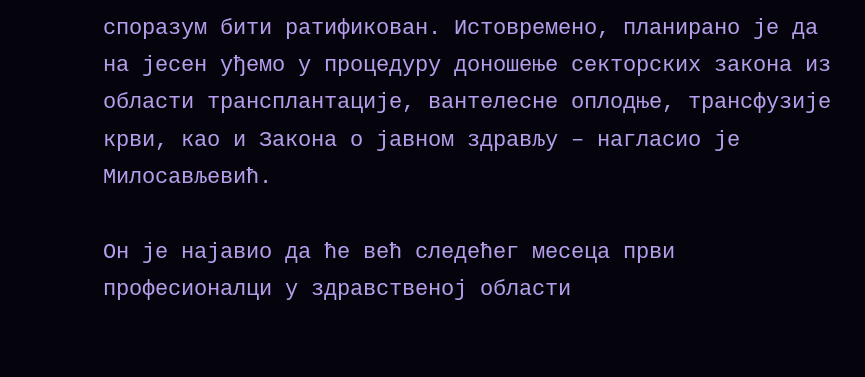споразум бити ратификован. Истовремено, планирано је да на јесен уђемо у процедуру доношење секторских закона из области трансплантације, вантелесне оплодње, трансфузије крви, као и Закона о јавном здрављу – нагласио је Милосављевић.

Он је најавио да ће већ следећег месеца први професионалци у здравственој области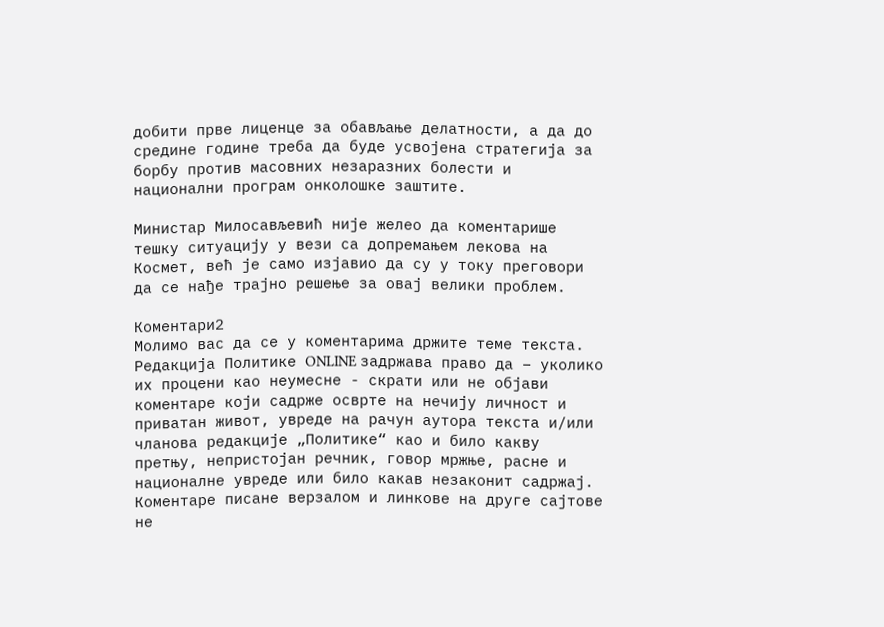добити прве лиценце за обављање делатности, а да до средине године треба да буде усвојена стратегија за борбу против масовних незаразних болести и национални програм онколошке заштите.

Министар Милосављевић није желео да коментарише тешку ситуацију у вези са допремањем лекова на Космет, већ је само изјавио да су у току преговори да се нађе трајно решење за овај велики проблем.

Коментари2
Молимо вас да се у коментарима држите теме текста. Редакција Политике ONLINE задржава право да – уколико их процени као неумесне - скрати или не објави коментаре који садрже осврте на нечију личност и приватан живот, увреде на рачун аутора текста и/или чланова редакције „Политике“ као и било какву претњу, непристојан речник, говор мржње, расне и националне увреде или било какав незаконит садржај. Коментаре писане верзалом и линкове на друге сајтове не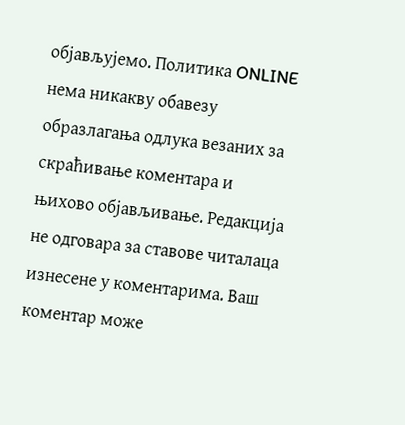објављујемо. Политика ONLINE нема никакву обавезу образлагања одлука везаних за скраћивање коментара и њихово објављивање. Редакција не одговара за ставове читалаца изнесене у коментарима. Ваш коментар може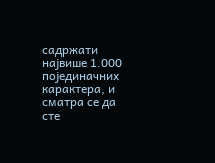садржати највише 1.000 појединачних карактера, и сматра се да сте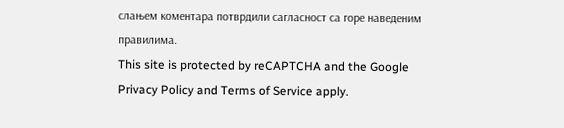слањем коментара потврдили сагласност са горе наведеним правилима.
This site is protected by reCAPTCHA and the Google Privacy Policy and Terms of Service apply.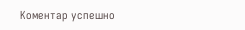Комeнтар успeшно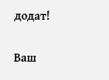додат!

Ваш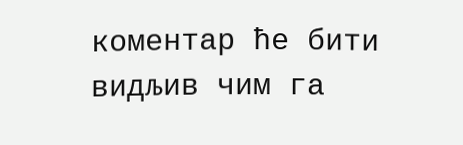комeнтар ћe бити видљив чим га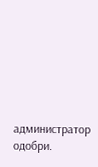администратор одобри.